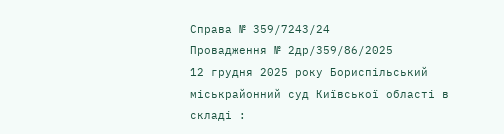Справа № 359/7243/24
Провадження № 2др/359/86/2025
12 грудня 2025 року Бориспільський міськрайонний суд Київської області в складі :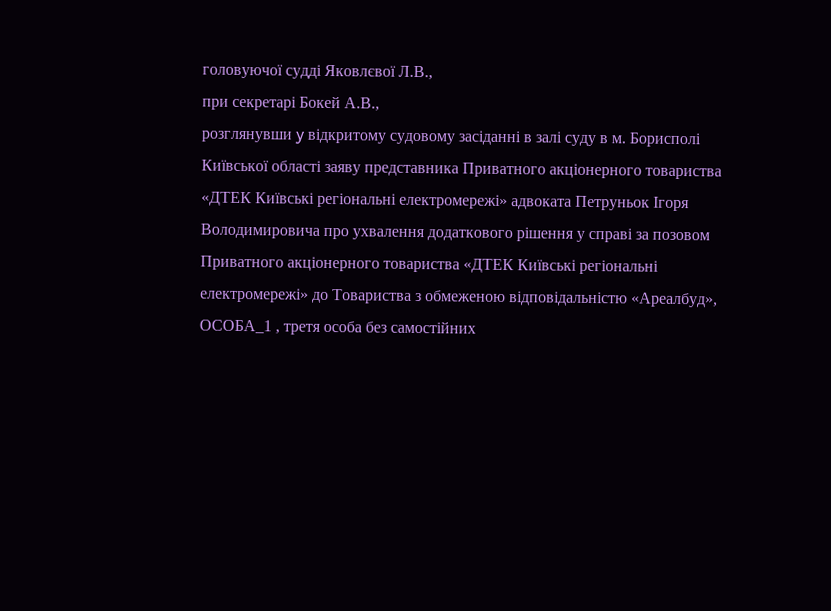головуючої судді Яковлєвої Л.В.,
при секретарі Бокей А.В.,
розглянувши y відкритому судовому засіданні в залі суду в м. Борисполі Київської області заяву представника Приватного акціонерного товариства «ДТЕК Київські регіональні електромережі» адвоката Петруньок Ігоря Володимировича про ухвалення додаткового рішення у справі за позовом Приватного акціонерного товариства «ДТЕК Київські регіональні електромережі» до Товариства з обмеженою відповідальністю «Ареалбуд», ОСОБА_1 , третя особа без самостійних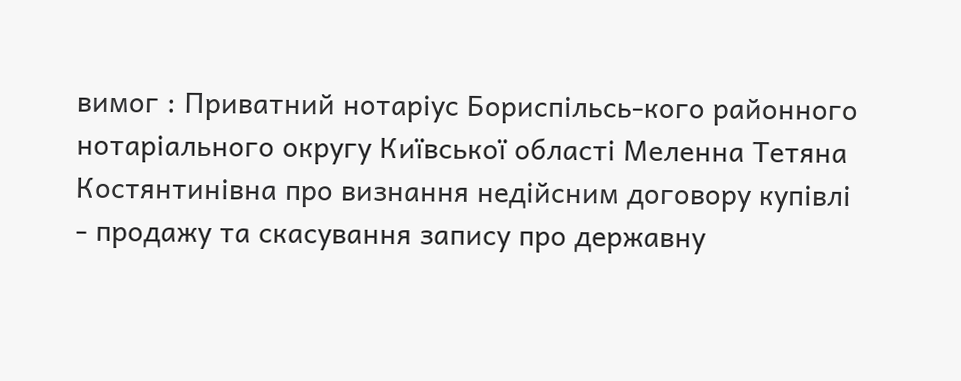вимог : Приватний нотаріус Бориспільсь-кого районного нотаріального округу Київської області Меленна Тетяна Костянтинівна про визнання недійсним договору купівлі - продажу та скасування запису про державну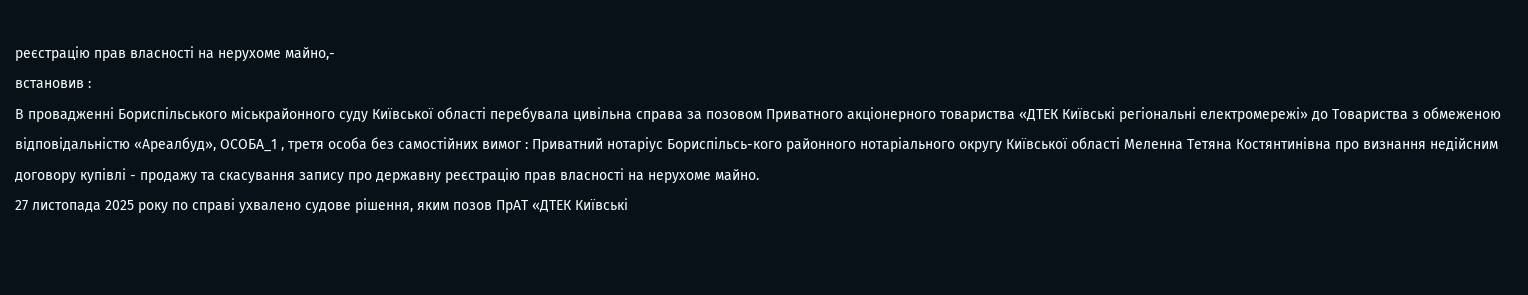реєстрацію прав власності на нерухоме майно,-
встановив :
В провадженні Бориспільського міськрайонного суду Київської області перебувала цивільна справа за позовом Приватного акціонерного товариства «ДТЕК Київські регіональні електромережі» до Товариства з обмеженою відповідальністю «Ареалбуд», ОСОБА_1 , третя особа без самостійних вимог : Приватний нотаріус Бориспільсь-кого районного нотаріального округу Київської області Меленна Тетяна Костянтинівна про визнання недійсним договору купівлі - продажу та скасування запису про державну реєстрацію прав власності на нерухоме майно.
27 листопада 2025 року по справі ухвалено судове рішення, яким позов ПрАТ «ДТЕК Київські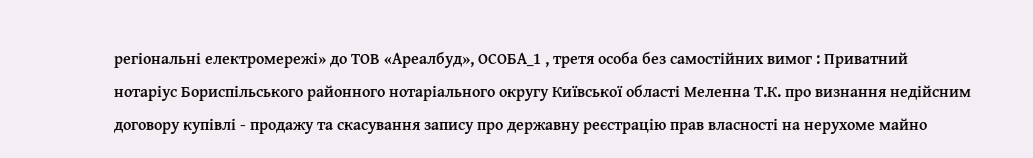регіональні електромережі» до ТОВ «Ареалбуд», ОСОБА_1 , третя особа без самостійних вимог : Приватний нотаріус Бориспільського районного нотаріального округу Київської області Меленна Т.К. про визнання недійсним договору купівлі - продажу та скасування запису про державну реєстрацію прав власності на нерухоме майно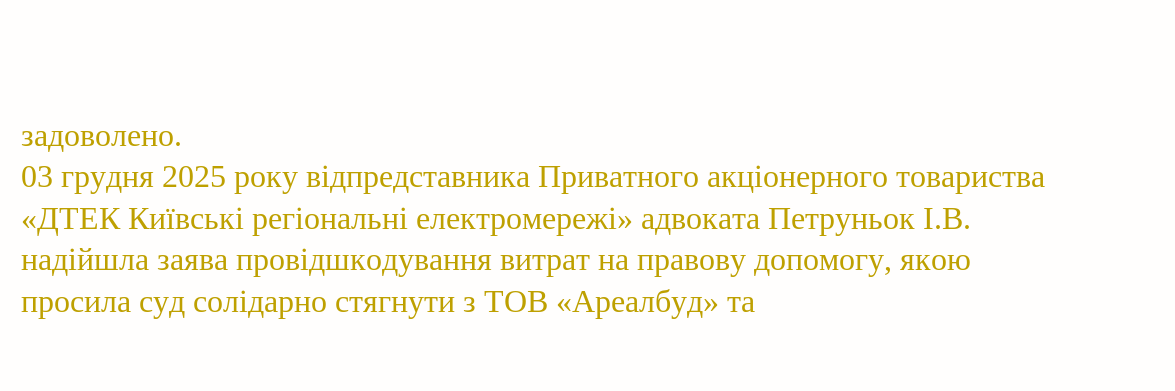задоволено.
03 грудня 2025 року відпредставника Приватного акціонерного товариства «ДТЕК Київські регіональні електромережі» адвоката Петруньок І.В. надійшла заява провідшкодування витрат на правову допомогу, якою просила суд солідарно стягнути з ТОВ «Ареалбуд» та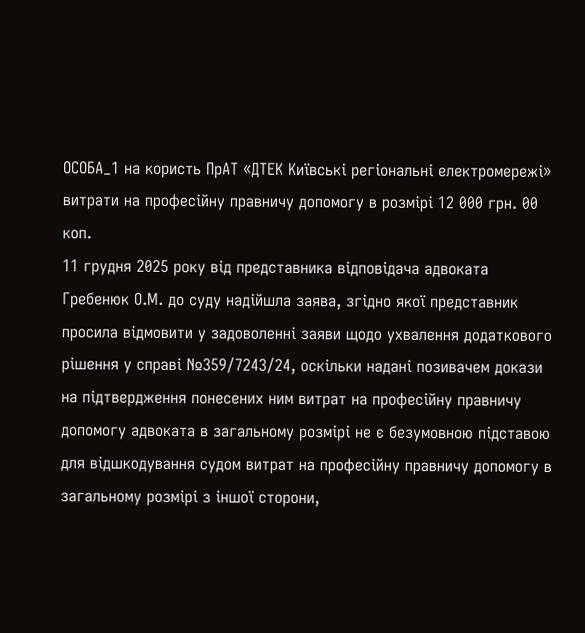ОСОБА_1 на користь ПрАТ «ДТЕК Київські регіональні електромережі» витрати на професійну правничу допомогу в розмірі 12 000 грн. 00 коп.
11 грудня 2025 року від представника відповідача адвоката Гребенюк О.М. до суду надійшла заява, згідно якої представник просила відмовити у задоволенні заяви щодо ухвалення додаткового рішення у справі №359/7243/24, оскільки надані позивачем докази на підтвердження понесених ним витрат на професійну правничу допомогу адвоката в загальному розмірі не є безумовною підставою для відшкодування судом витрат на професійну правничу допомогу в загальному розмірі з іншої сторони,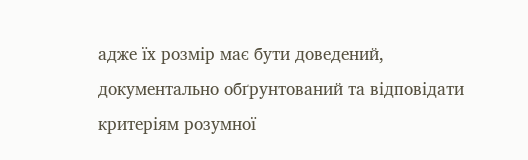адже їх розмір має бути доведений, документально обґрунтований та відповідати критеріям розумної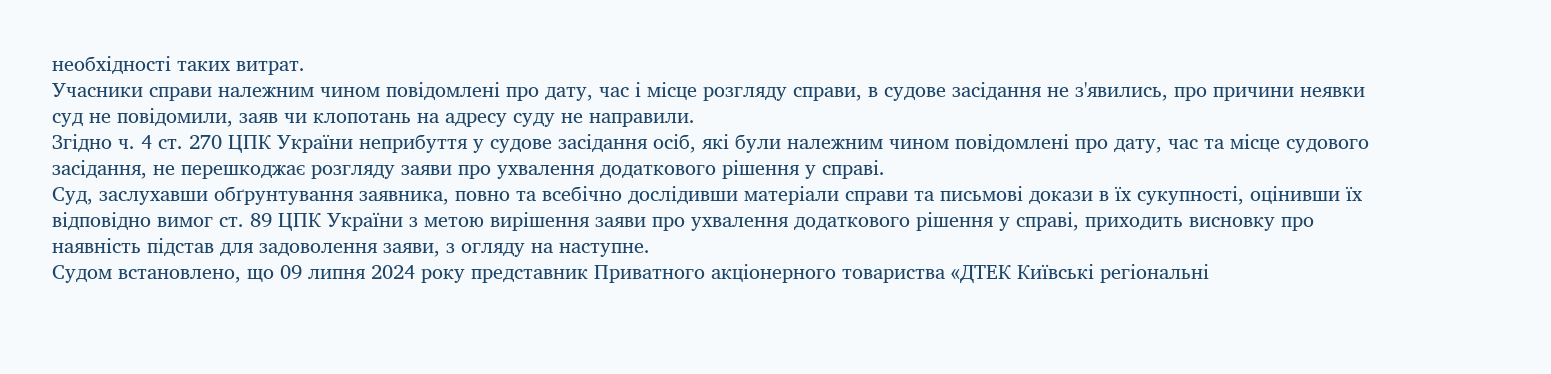необхідності таких витрат.
Учасники справи належним чином повідомлені про дату, час і місце розгляду справи, в судове засідання не з'явились, про причини неявки суд не повідомили, заяв чи клопотань на адресу суду не направили.
Згідно ч. 4 ст. 270 ЦПК України неприбуття у судове засідання осіб, які були належним чином повідомлені про дату, час та місце судового засідання, не перешкоджає розгляду заяви про ухвалення додаткового рішення у справі.
Суд, заслухавши обґрунтування заявника, повно та всебічно дослідивши матеріали справи та письмові докази в їх сукупності, оцінивши їх відповідно вимог ст. 89 ЦПК України з метою вирішення заяви про ухвалення додаткового рішення у справі, приходить висновку про наявність підстав для задоволення заяви, з огляду на наступне.
Судом встановлено, що 09 липня 2024 року представник Приватного акціонерного товариства «ДТЕК Київські регіональні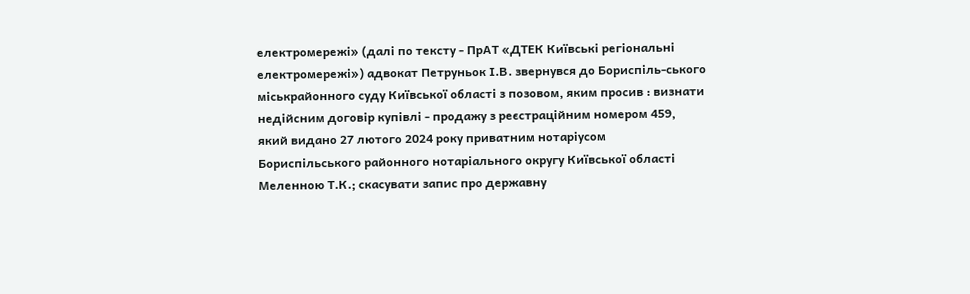електромережі» (далі по тексту - ПрАТ «ДТЕК Київські регіональні електромережі») адвокат Петруньок І.В. звернувся до Бориспіль-ського міськрайонного суду Київської області з позовом, яким просив : визнати недійсним договір купівлі - продажу з реєстраційним номером 459, який видано 27 лютого 2024 року приватним нотаріусом Бориспільського районного нотаріального округу Київської області Меленною Т.К.; скасувати запис про державну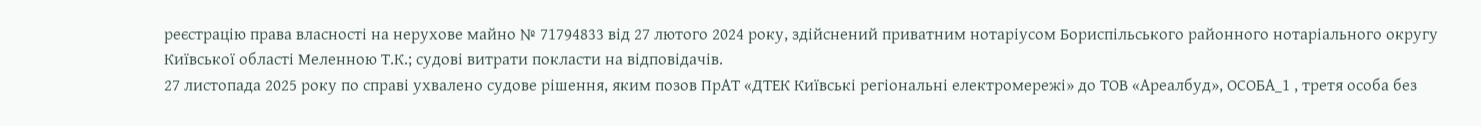реєстрацію права власності на нерухове майно № 71794833 від 27 лютого 2024 року, здійснений приватним нотаріусом Бориспільського районного нотаріального округу Київської області Меленною Т.К.; судові витрати покласти на відповідачів.
27 листопада 2025 року по справі ухвалено судове рішення, яким позов ПрАТ «ДТЕК Київські регіональні електромережі» до ТОВ «Ареалбуд», ОСОБА_1 , третя особа без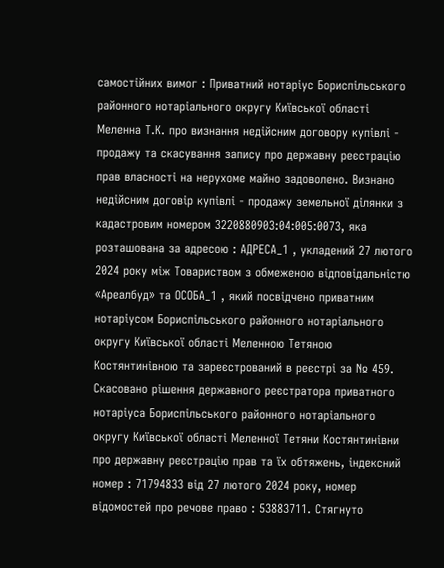самостійних вимог : Приватний нотаріус Бориспільського районного нотаріального округу Київської області Меленна Т.К. про визнання недійсним договору купівлі - продажу та скасування запису про державну реєстрацію прав власності на нерухоме майно задоволено. Визнано недійсним договір купівлі - продажу земельної ділянки з кадастровим номером 3220880903:04:005:0073, яка розташована за адресою : АДРЕСА_1 , укладений 27 лютого 2024 року між Товариством з обмеженою відповідальністю «Ареалбуд» та ОСОБА_1 , який посвідчено приватним нотаріусом Бориспільського районного нотаріального округу Київської області Меленною Тетяною Костянтинівною та зареєстрований в реєстрі за № 459. Скасовано рішення державного реєстратора приватного нотаріуса Бориспільського районного нотаріального округу Київської області Меленної Тетяни Костянтинівни про державну реєстрацію прав та їх обтяжень, індексний номер : 71794833 від 27 лютого 2024 року, номер відомостей про речове право : 53883711. Стягнуто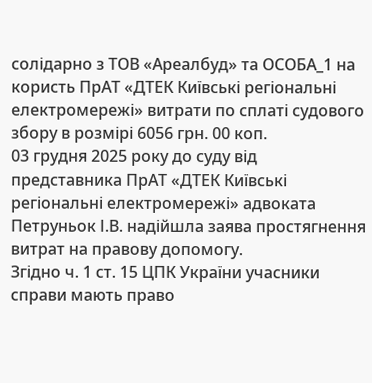солідарно з ТОВ «Ареалбуд» та ОСОБА_1 на користь ПрАТ «ДТЕК Київські регіональні електромережі» витрати по сплаті судового збору в розмірі 6056 грн. 00 коп.
03 грудня 2025 року до суду від представника ПрАТ «ДТЕК Київські регіональні електромережі» адвоката Петруньок І.В. надійшла заява простягнення витрат на правову допомогу.
Згідно ч. 1 ст. 15 ЦПК України учасники справи мають право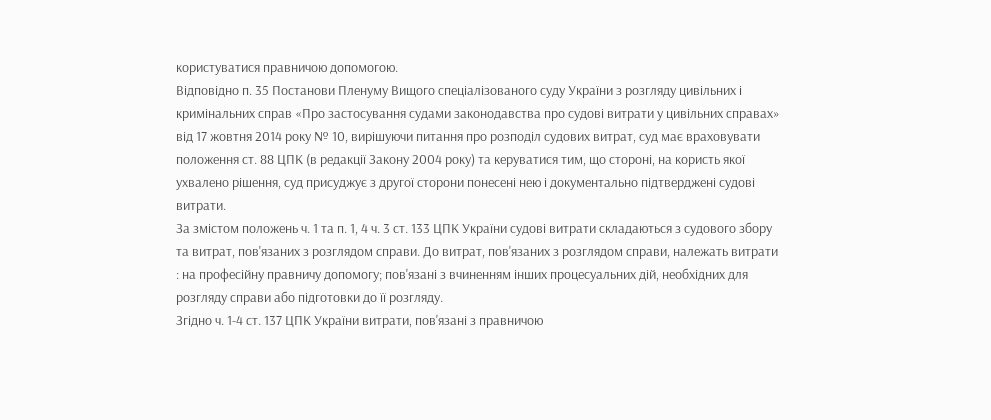користуватися правничою допомогою.
Відповідно п. 35 Постанови Пленуму Вищого спеціалізованого суду України з розгляду цивільних і кримінальних справ «Про застосування судами законодавства про судові витрати у цивільних справах» від 17 жовтня 2014 року № 10, вирішуючи питання про розподіл судових витрат, суд має враховувати положення ст. 88 ЦПК (в редакції Закону 2004 року) та керуватися тим, що стороні, на користь якої ухвалено рішення, суд присуджує з другої сторони понесені нею і документально підтверджені судові витрати.
За змістом положень ч. 1 та п. 1, 4 ч. 3 ст. 133 ЦПК України судові витрати складаються з судового збору та витрат, пов'язаних з розглядом справи. До витрат, пов'язаних з розглядом справи, належать витрати : на професійну правничу допомогу; пов'язані з вчиненням інших процесуальних дій, необхідних для розгляду справи або підготовки до її розгляду.
Згідно ч. 1-4 ст. 137 ЦПК України витрати, пов'язані з правничою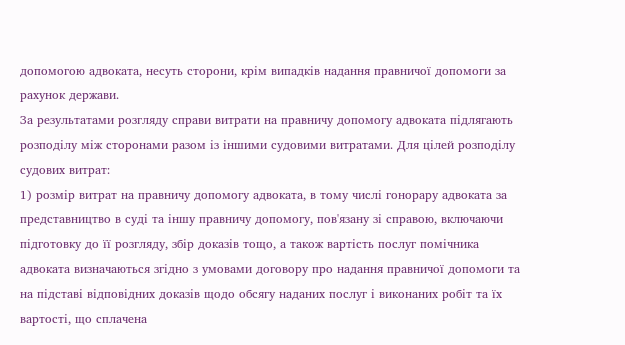допомогою адвоката, несуть сторони, крім випадків надання правничої допомоги за рахунок держави.
За результатами розгляду справи витрати на правничу допомогу адвоката підлягають розподілу між сторонами разом із іншими судовими витратами. Для цілей розподілу судових витрат:
1) розмір витрат на правничу допомогу адвоката, в тому числі гонорару адвоката за представництво в суді та іншу правничу допомогу, пов'язану зі справою, включаючи підготовку до її розгляду, збір доказів тощо, а також вартість послуг помічника адвоката визначаються згідно з умовами договору про надання правничої допомоги та на підставі відповідних доказів щодо обсягу наданих послуг і виконаних робіт та їх вартості, що сплачена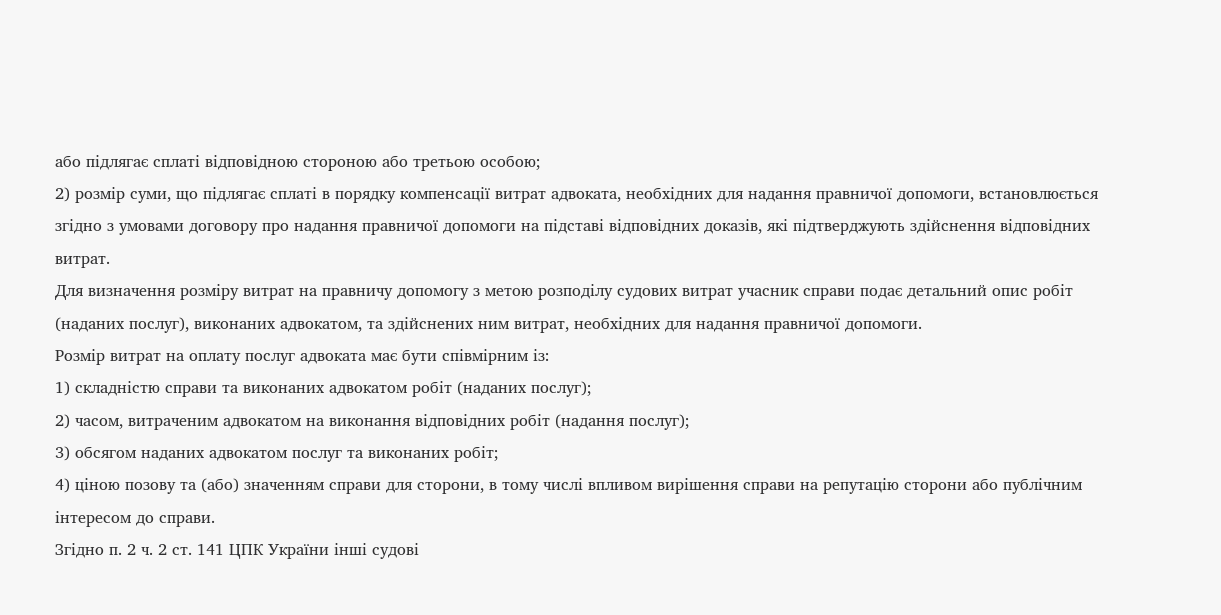або підлягає сплаті відповідною стороною або третьою особою;
2) розмір суми, що підлягає сплаті в порядку компенсації витрат адвоката, необхідних для надання правничої допомоги, встановлюється згідно з умовами договору про надання правничої допомоги на підставі відповідних доказів, які підтверджують здійснення відповідних витрат.
Для визначення розміру витрат на правничу допомогу з метою розподілу судових витрат учасник справи подає детальний опис робіт (наданих послуг), виконаних адвокатом, та здійснених ним витрат, необхідних для надання правничої допомоги.
Розмір витрат на оплату послуг адвоката має бути співмірним із:
1) складністю справи та виконаних адвокатом робіт (наданих послуг);
2) часом, витраченим адвокатом на виконання відповідних робіт (надання послуг);
3) обсягом наданих адвокатом послуг та виконаних робіт;
4) ціною позову та (або) значенням справи для сторони, в тому числі впливом вирішення справи на репутацію сторони або публічним інтересом до справи.
Згідно п. 2 ч. 2 ст. 141 ЦПК України інші судові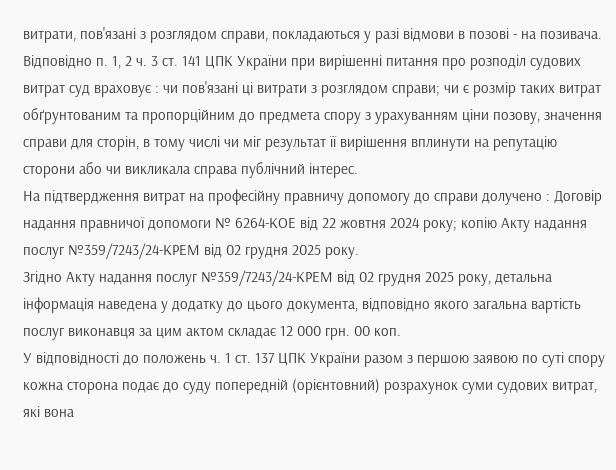витрати, пов'язані з розглядом справи, покладаються у разі відмови в позові - на позивача.
Відповідно п. 1, 2 ч. 3 ст. 141 ЦПК України при вирішенні питання про розподіл судових витрат суд враховує : чи пов'язані ці витрати з розглядом справи; чи є розмір таких витрат обґрунтованим та пропорційним до предмета спору з урахуванням ціни позову, значення справи для сторін, в тому числі чи міг результат її вирішення вплинути на репутацію сторони або чи викликала справа публічний інтерес.
На підтвердження витрат на професійну правничу допомогу до справи долучено : Договір надання правничої допомоги № 6264-КОЕ від 22 жовтня 2024 року; копію Акту надання послуг №359/7243/24-КРЕМ від 02 грудня 2025 року.
Згідно Акту надання послуг №359/7243/24-КРЕМ від 02 грудня 2025 року, детальна інформація наведена у додатку до цього документа, відповідно якого загальна вартість послуг виконавця за цим актом складає 12 000 грн. 00 коп.
У відповідності до положень ч. 1 ст. 137 ЦПК України разом з першою заявою по суті спору кожна сторона подає до суду попередній (орієнтовний) розрахунок суми судових витрат, які вона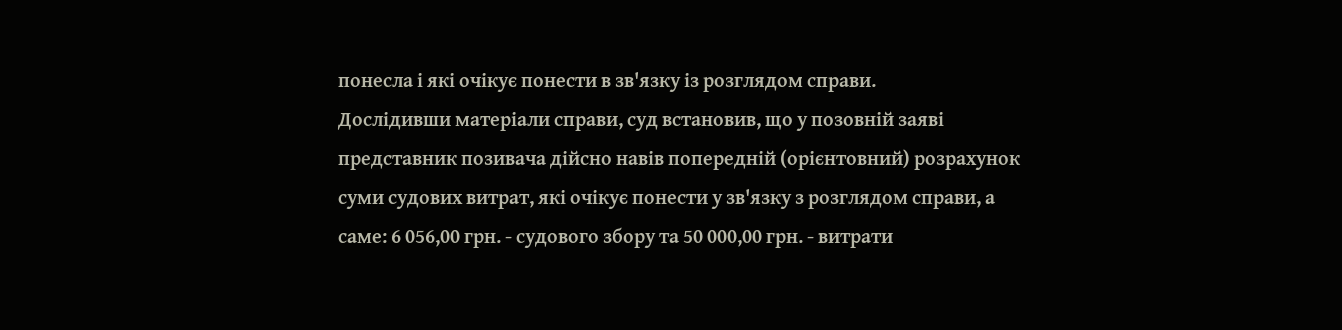понесла і які очікує понести в зв'язку із розглядом справи.
Дослідивши матеріали справи, суд встановив, що у позовній заяві представник позивача дійсно навів попередній (орієнтовний) розрахунок суми судових витрат, які очікує понести у зв'язку з розглядом справи, а саме: 6 056,00 грн. - судового збору та 50 000,00 грн. - витрати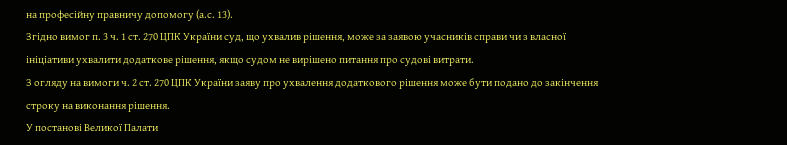на професійну правничу допомогу (а.с. 13).
Згідно вимог п. 3 ч. 1 ст. 270 ЦПК України суд, що ухвалив рішення, може за заявою учасників справи чи з власної ініціативи ухвалити додаткове рішення, якщо судом не вирішено питання про судові витрати.
З огляду на вимоги ч. 2 ст. 270 ЦПК України заяву про ухвалення додаткового рішення може бути подано до закінчення строку на виконання рішення.
У постанові Великої Палати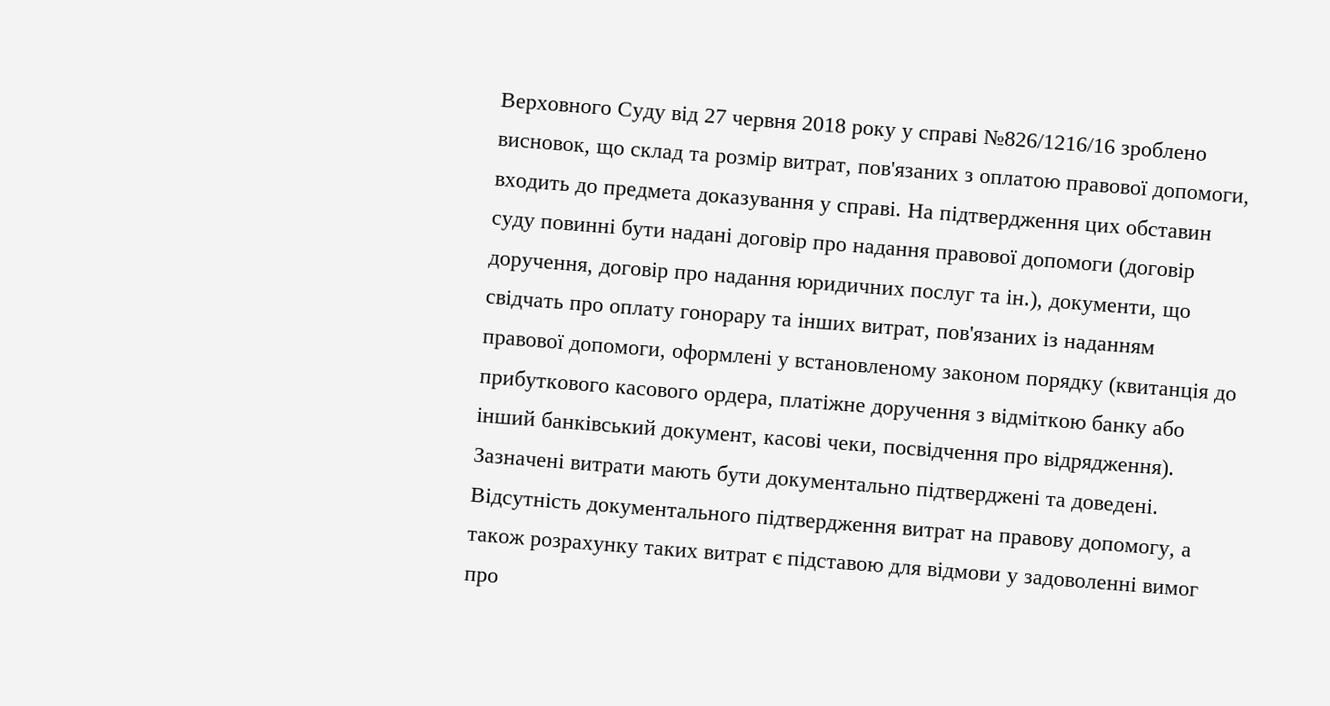Верховного Суду від 27 червня 2018 року у справі №826/1216/16 зроблено висновок, що склад та розмір витрат, пов'язаних з оплатою правової допомоги, входить до предмета доказування у справі. На підтвердження цих обставин суду повинні бути надані договір про надання правової допомоги (договір доручення, договір про надання юридичних послуг та ін.), документи, що свідчать про оплату гонорару та інших витрат, пов'язаних із наданням правової допомоги, оформлені у встановленому законом порядку (квитанція до прибуткового касового ордера, платіжне доручення з відміткою банку або інший банківський документ, касові чеки, посвідчення про відрядження). Зазначені витрати мають бути документально підтверджені та доведені. Відсутність документального підтвердження витрат на правову допомогу, а також розрахунку таких витрат є підставою для відмови у задоволенні вимог про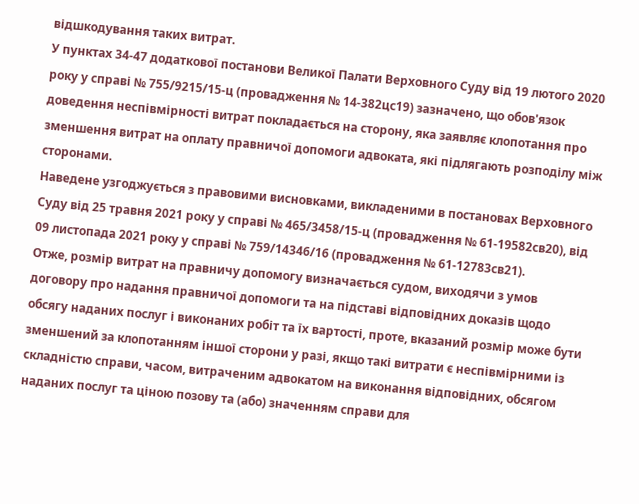відшкодування таких витрат.
У пунктах 34-47 додаткової постанови Великої Палати Верховного Суду від 19 лютого 2020 року у справі № 755/9215/15-ц (провадження № 14-382цс19) зазначено, що обов'язок доведення неспівмірності витрат покладається на сторону, яка заявляє клопотання про зменшення витрат на оплату правничої допомоги адвоката, які підлягають розподілу між сторонами.
Наведене узгоджується з правовими висновками, викладеними в постановах Верховного Суду від 25 травня 2021 року у справі № 465/3458/15-ц (провадження № 61-19582св20), від 09 листопада 2021 року у справі № 759/14346/16 (провадження № 61-12783св21).
Отже, розмір витрат на правничу допомогу визначається судом, виходячи з умов договору про надання правничої допомоги та на підставі відповідних доказів щодо обсягу наданих послуг і виконаних робіт та їх вартості, проте, вказаний розмір може бути зменшений за клопотанням іншої сторони у разі, якщо такі витрати є неспівмірними із складністю справи, часом, витраченим адвокатом на виконання відповідних, обсягом наданих послуг та ціною позову та (або) значенням справи для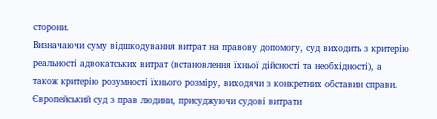сторони.
Визначаючи суму відшкодування витрат на правову допомогу, суд виходить з критерію реальності адвокатських витрат (встановлення їхньої дійсності та необхідності), а також критерію розумності їхнього розміру, виходячи з конкретних обставин справи.
Європейський суд з прав людини, присуджуючи судові витрати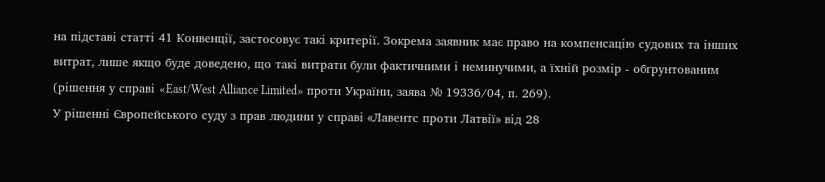на підставі статті 41 Конвенції, застосовує такі критерії. Зокрема заявник має право на компенсацію судових та інших витрат, лише якщо буде доведено, що такі витрати були фактичними і неминучими, а їхній розмір - обґрунтованим (рішення у справі «East/West Alliance Limited» проти України, заява № 19336/04, п. 269).
У рішенні Європейського суду з прав людини у справі «Лавентс проти Латвії» від 28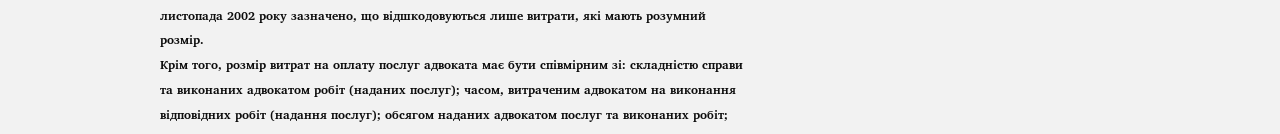листопада 2002 року зазначено, що відшкодовуються лише витрати, які мають розумний розмір.
Крім того, розмір витрат на оплату послуг адвоката має бути співмірним зі: складністю справи та виконаних адвокатом робіт (наданих послуг); часом, витраченим адвокатом на виконання відповідних робіт (надання послуг); обсягом наданих адвокатом послуг та виконаних робіт;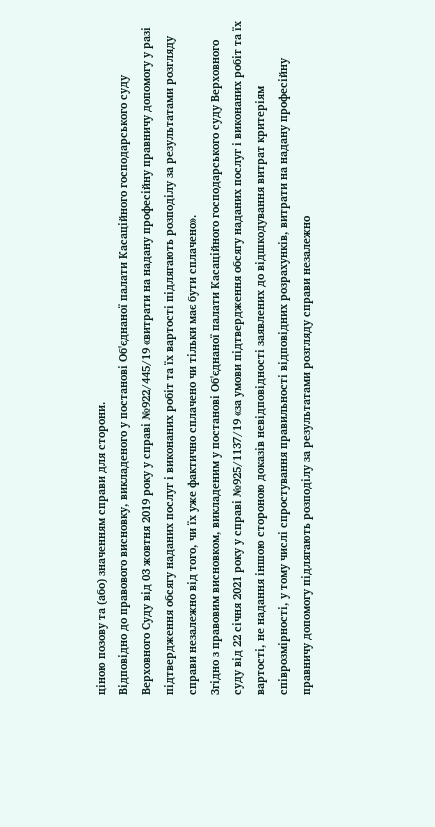ціною позову та (або) значенням справи для сторони.
Відповідно до правового висновку, викладеного у постанові Об'єднаної палати Касаційного господарського суду Верховного Суду від 03 жовтня 2019 року у справі №922/445/19 «витрати на надану професійну правничу допомогу у разі підтвердження обсягу наданих послуг і виконаних робіт та їх вартості підлягають розподілу за результатами розгляду справи незалежно від того, чи їх уже фактично сплачено чи тільки має бути сплачено».
Згідно з правовим висновком, викладеним у постанові Об'єднаної палати Касаційного господарського суду Верховного суду від 22 січня 2021 року у справі №925/1137/19 «за умови підтвердження обсягу наданих послуг і виконаних робіт та їх вартості, не надання іншою стороною доказів невідповідності заявлених до відшкодування витрат критеріям співрозмірності, у тому числі спростування правильності відповідних розрахунків, витрати на надану професійну правничу допомогу підлягають розподілу за результатами розгляду справи незалежно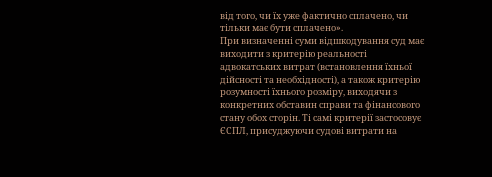від того, чи їх уже фактично сплачено, чи тільки має бути сплачено».
При визначенні суми відшкодування суд має виходити з критерію реальності адвокатських витрат (встановлення їхньої дійсності та необхідності), а також критерію розумності їхнього розміру, виходячи з конкретних обставин справи та фінансового стану обох сторін. Ті самі критерії застосовує ЄСПЛ, присуджуючи судові витрати на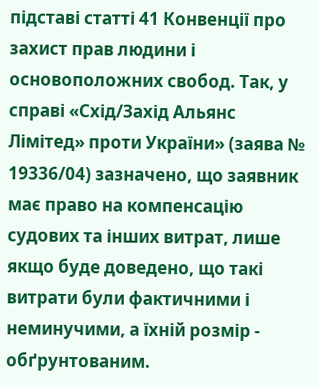підставі статті 41 Конвенції про захист прав людини і основоположних свобод. Так, у справі «Схід/Захід Альянс Лімітед» проти України» (заява № 19336/04) зазначено, що заявник має право на компенсацію судових та інших витрат, лише якщо буде доведено, що такі витрати були фактичними і неминучими, а їхній розмір - обґрунтованим.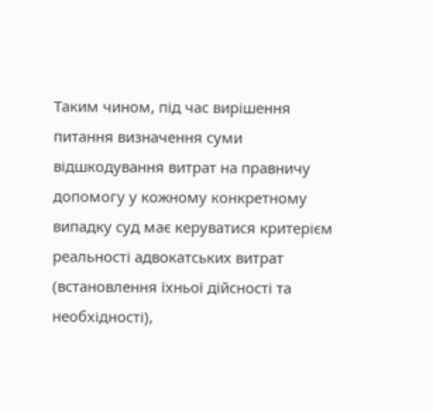Таким чином, під час вирішення питання визначення суми відшкодування витрат на правничу допомогу у кожному конкретному випадку суд має керуватися критерієм реальності адвокатських витрат (встановлення їхньої дійсності та необхідності),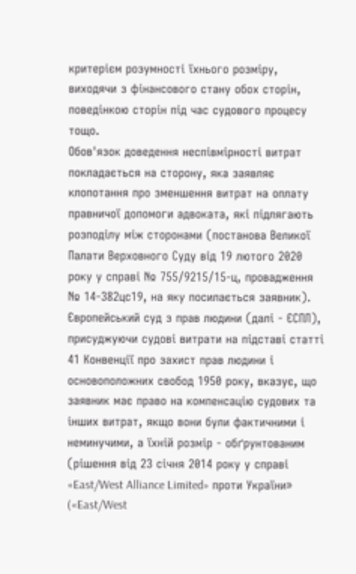критерієм розумності їхнього розміру, виходячи з фінансового стану обох сторін, поведінкою сторін під час судового процесу тощо.
Обов'язок доведення неспівмірності витрат покладається на сторону, яка заявляє клопотання про зменшення витрат на оплату правничої допомоги адвоката, які підлягають розподілу між сторонами (постанова Великої Палати Верховного Суду від 19 лютого 2020 року у справі № 755/9215/15-ц, провадження № 14-382цс19, на яку посилається заявник).
Європейський суд з прав людини (далі - ЄСПЛ), присуджуючи судові витрати на підставі статті 41 Конвенції про захист прав людини і основоположних свобод 1950 року, вказує, що заявник має право на компенсацію судових та інших витрат, якщо вони були фактичними і неминучими, а їхній розмір - обґрунтованим (рішення від 23 січня 2014 року у справі «East/West Alliance Limited» проти України» («East/West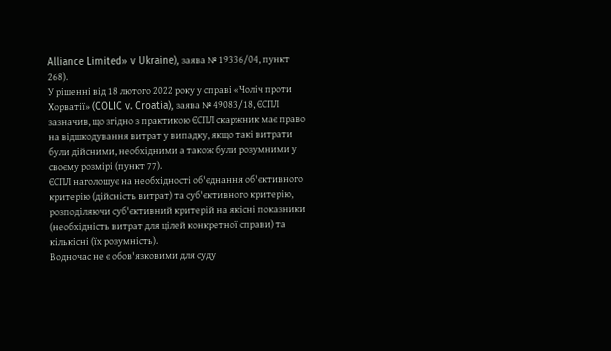Alliance Limited» v Ukraine), заява № 19336/04, пункт 268).
У рішенні від 18 лютого 2022 року у справі «Чоліч проти Хорватії» (COLIC v. Croatia), заява № 49083/18, ЄСПЛ зазначив, що згідно з практикою ЄСПЛ скаржник має право на відшкодування витрат у випадку, якщо такі витрати були дійсними, необхідними а також були розумними у своєму розмірі (пункт 77).
ЄСПЛ наголошує на необхідності об'єднання об'єктивного критерію (дійсність витрат) та суб'єктивного критерію, розподіляючи суб'єктивний критерій на якісні показники (необхідність витрат для цілей конкретної справи) та кількісні (їх розумність).
Водночас не є обов'язковими для суду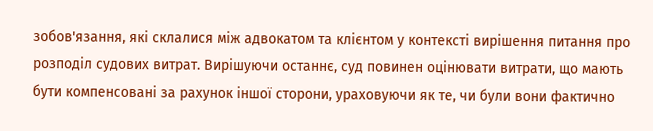зобов'язання, які склалися між адвокатом та клієнтом у контексті вирішення питання про розподіл судових витрат. Вирішуючи останнє, суд повинен оцінювати витрати, що мають бути компенсовані за рахунок іншої сторони, ураховуючи як те, чи були вони фактично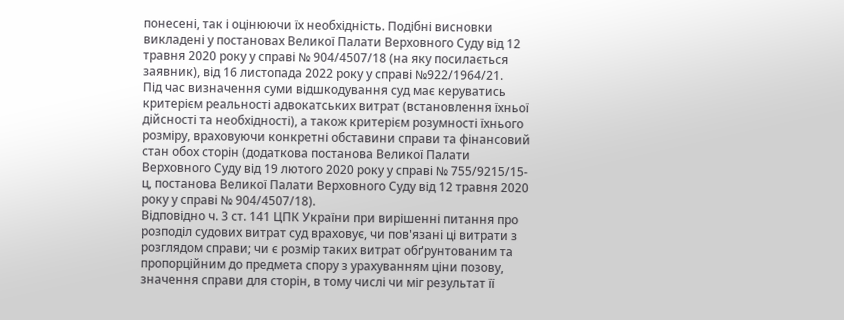понесені, так і оцінюючи їх необхідність. Подібні висновки викладені у постановах Великої Палати Верховного Суду від 12 травня 2020 року у справі № 904/4507/18 (на яку посилається заявник), від 16 листопада 2022 року у справі №922/1964/21.
Під час визначення суми відшкодування суд має керуватись критерієм реальності адвокатських витрат (встановлення їхньої дійсності та необхідності), а також критерієм розумності їхнього розміру, враховуючи конкретні обставини справи та фінансовий стан обох сторін (додаткова постанова Великої Палати Верховного Суду від 19 лютого 2020 року у справі № 755/9215/15-ц, постанова Великої Палати Верховного Суду від 12 травня 2020 року у справі № 904/4507/18).
Відповідно ч. 3 ст. 141 ЦПК України при вирішенні питання про розподіл судових витрат суд враховує, чи пов'язані ці витрати з розглядом справи; чи є розмір таких витрат обґрунтованим та пропорційним до предмета спору з урахуванням ціни позову, значення справи для сторін, в тому числі чи міг результат її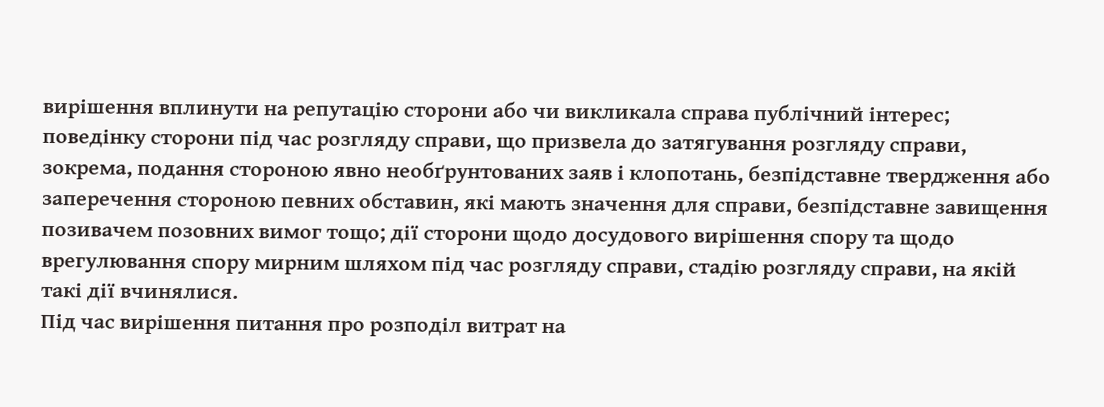вирішення вплинути на репутацію сторони або чи викликала справа публічний інтерес; поведінку сторони під час розгляду справи, що призвела до затягування розгляду справи, зокрема, подання стороною явно необґрунтованих заяв і клопотань, безпідставне твердження або заперечення стороною певних обставин, які мають значення для справи, безпідставне завищення позивачем позовних вимог тощо; дії сторони щодо досудового вирішення спору та щодо врегулювання спору мирним шляхом під час розгляду справи, стадію розгляду справи, на якій такі дії вчинялися.
Під час вирішення питання про розподіл витрат на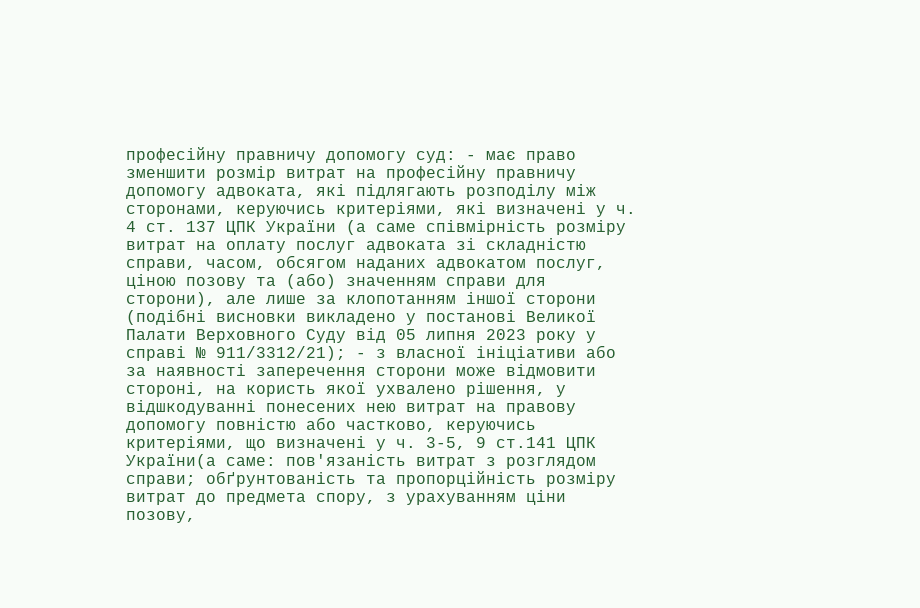професійну правничу допомогу суд: - має право зменшити розмір витрат на професійну правничу допомогу адвоката, які підлягають розподілу між сторонами, керуючись критеріями, які визначені у ч. 4 ст. 137 ЦПК України (а саме співмірність розміру витрат на оплату послуг адвоката зі складністю справи, часом, обсягом наданих адвокатом послуг, ціною позову та (або) значенням справи для сторони), але лише за клопотанням іншої сторони (подібні висновки викладено у постанові Великої Палати Верховного Суду від 05 липня 2023 року у справі № 911/3312/21); - з власної ініціативи або за наявності заперечення сторони може відмовити стороні, на користь якої ухвалено рішення, у відшкодуванні понесених нею витрат на правову допомогу повністю або частково, керуючись критеріями, що визначені у ч. 3-5, 9 ст.141 ЦПК України(а саме: пов'язаність витрат з розглядом справи; обґрунтованість та пропорційність розміру витрат до предмета спору, з урахуванням ціни позову,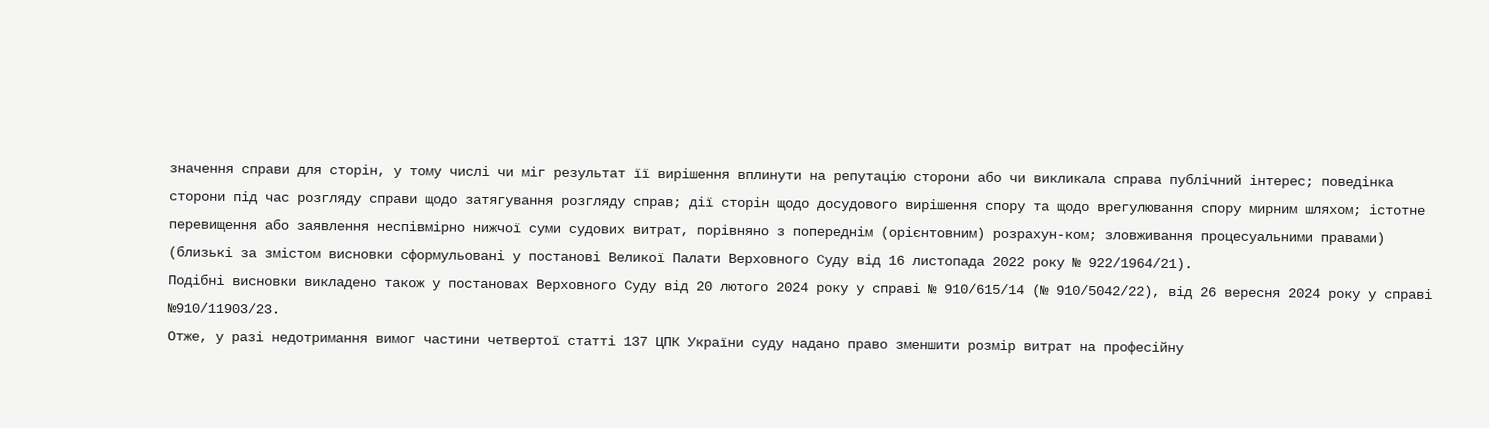значення справи для сторін, у тому числі чи міг результат її вирішення вплинути на репутацію сторони або чи викликала справа публічний інтерес; поведінка сторони під час розгляду справи щодо затягування розгляду справ; дії сторін щодо досудового вирішення спору та щодо врегулювання спору мирним шляхом; істотне перевищення або заявлення неспівмірно нижчої суми судових витрат, порівняно з попереднім (орієнтовним) розрахун-ком; зловживання процесуальними правами) (близькі за змістом висновки сформульовані у постанові Великої Палати Верховного Суду від 16 листопада 2022 року № 922/1964/21).
Подібні висновки викладено також у постановах Верховного Суду від 20 лютого 2024 року у cправі № 910/615/14 (№ 910/5042/22), від 26 вересня 2024 року у cправі №910/11903/23.
Отже, у разі недотримання вимог частини четвертої статті 137 ЦПК України суду надано право зменшити розмір витрат на професійну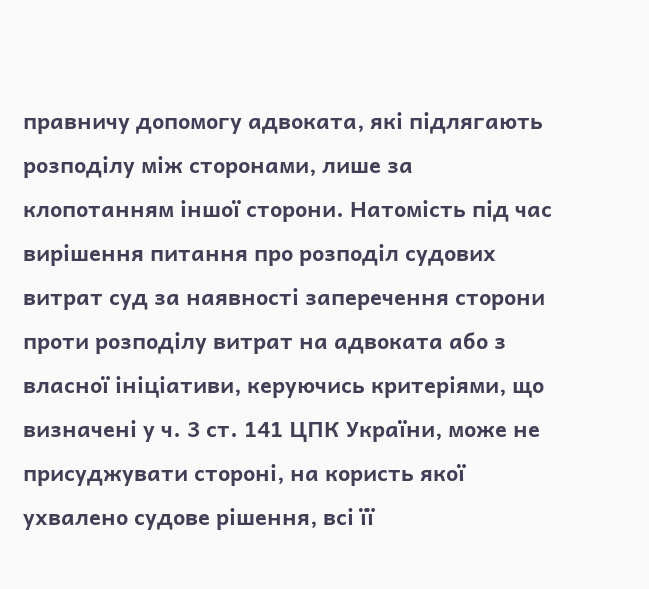правничу допомогу адвоката, які підлягають розподілу між сторонами, лише за клопотанням іншої сторони. Натомість під час вирішення питання про розподіл судових витрат суд за наявності заперечення сторони проти розподілу витрат на адвоката або з власної ініціативи, керуючись критеріями, що визначені у ч. 3 ст. 141 ЦПК України, може не присуджувати стороні, на користь якої ухвалено судове рішення, всі її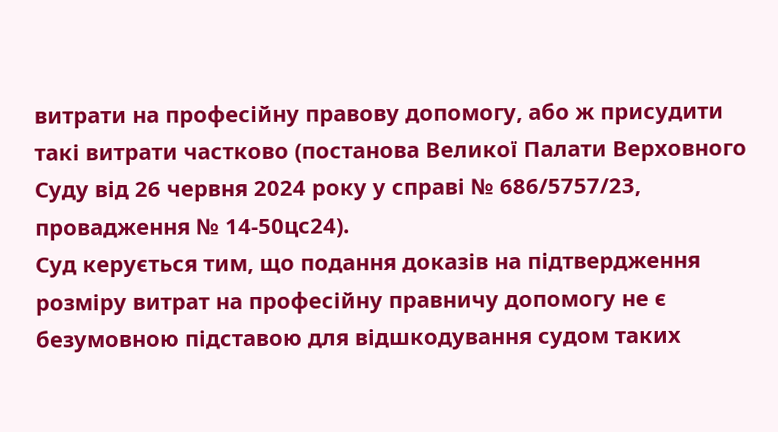витрати на професійну правову допомогу, або ж присудити такі витрати частково (постанова Великої Палати Верховного Суду від 26 червня 2024 року у справі № 686/5757/23, провадження № 14-50цс24).
Суд керується тим, що подання доказів на підтвердження розміру витрат на професійну правничу допомогу не є безумовною підставою для відшкодування судом таких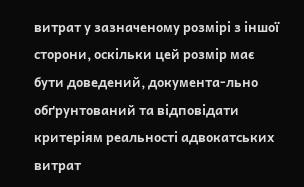витрат у зазначеному розмірі з іншої сторони, оскільки цей розмір має бути доведений, документа-льно обґрунтований та відповідати критеріям реальності адвокатських витрат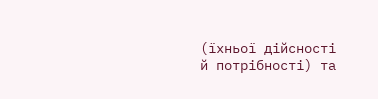(їхньої дійсності й потрібності) та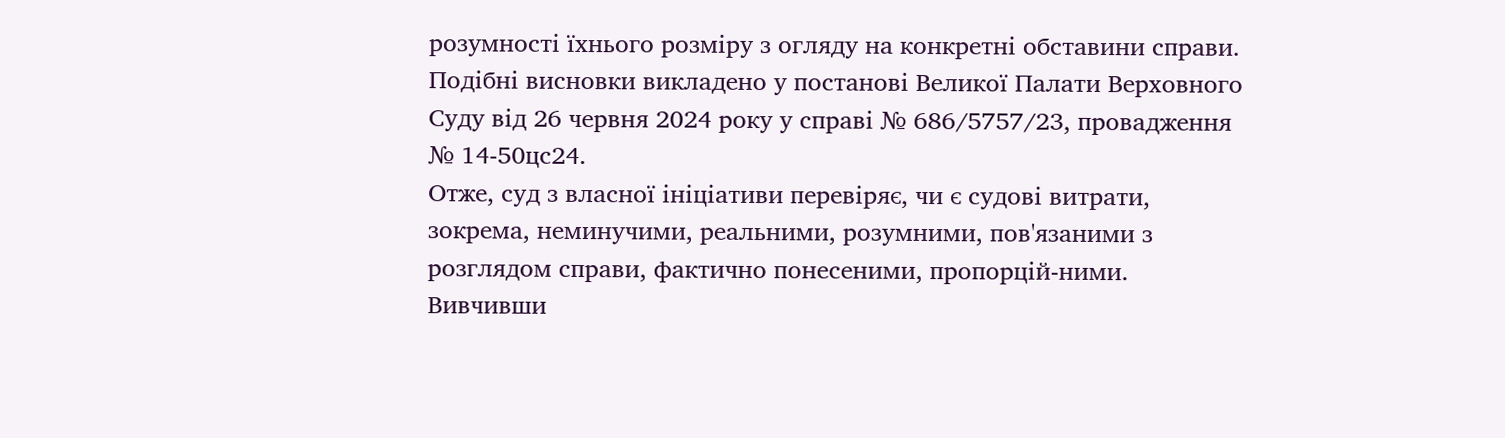розумності їхнього розміру з огляду на конкретні обставини справи.
Подібні висновки викладено у постанові Великої Палати Верховного Суду від 26 червня 2024 року у справі № 686/5757/23, провадження № 14-50цс24.
Отже, суд з власної ініціативи перевіряє, чи є судові витрати, зокрема, неминучими, реальними, розумними, пов'язаними з розглядом справи, фактично понесеними, пропорцій-ними.
Вивчивши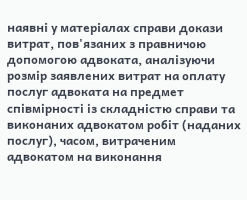наявні у матеріалах справи докази витрат, пов'язаних з правничою допомогою адвоката, аналізуючи розмір заявлених витрат на оплату послуг адвоката на предмет співмірності із складністю справи та виконаних адвокатом робіт (наданих послуг), часом, витраченим адвокатом на виконання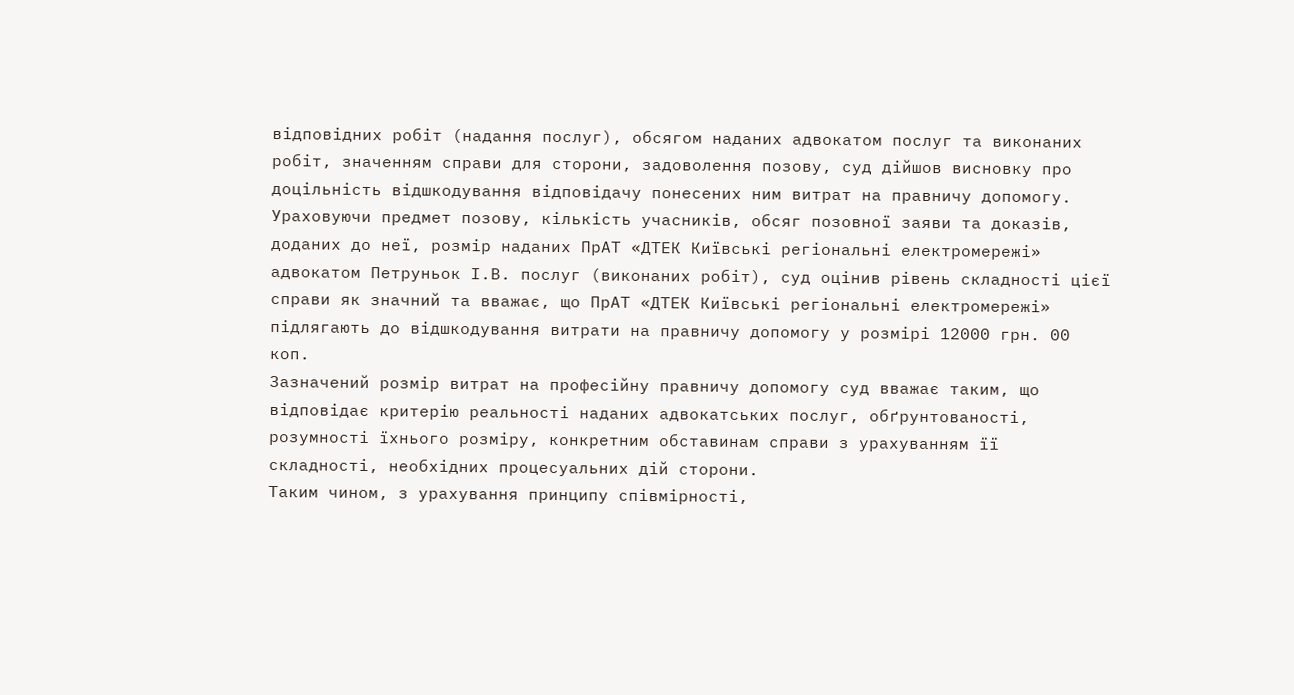відповідних робіт (надання послуг), обсягом наданих адвокатом послуг та виконаних робіт, значенням справи для сторони, задоволення позову, суд дійшов висновку про доцільність відшкодування відповідачу понесених ним витрат на правничу допомогу.
Ураховуючи предмет позову, кількість учасників, обсяг позовної заяви та доказів, доданих до неї, розмір наданих ПрАТ «ДТЕК Київські регіональні електромережі» адвокатом Петруньок І.В. послуг (виконаних робіт), суд оцінив рівень складності цієї справи як значний та вважає, що ПрАТ «ДТЕК Київські регіональні електромережі» підлягають до відшкодування витрати на правничу допомогу у розмірі 12000 грн. 00 коп.
Зазначений розмір витрат на професійну правничу допомогу суд вважає таким, що відповідає критерію реальності наданих адвокатських послуг, обґрунтованості, розумності їхнього розміру, конкретним обставинам справи з урахуванням її складності, необхідних процесуальних дій сторони.
Таким чином, з урахування принципу співмірності,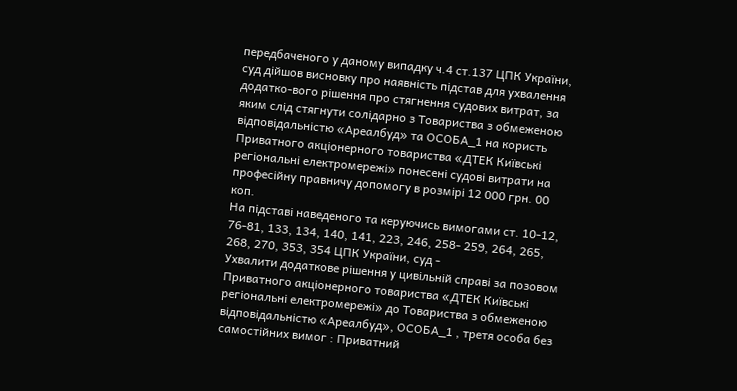передбаченого у даному випадку ч.4 ст.137 ЦПК України, суд дійшов висновку про наявність підстав для ухвалення додатко-вого рішення про стягнення судових витрат, за яким слід стягнути солідарно з Товариства з обмеженою відповідальністю «Ареалбуд» та ОСОБА_1 на користь Приватного акціонерного товариства «ДТЕК Київські регіональні електромережі» понесені судові витрати на професійну правничу допомогу в розмірі 12 000 грн. 00 коп.
На підставі наведеного та керуючись вимогами ст. 10-12, 76-81, 133, 134, 140, 141, 223, 246, 258- 259, 264, 265, 268, 270, 353, 354 ЦПК України, суд -
Ухвалити додаткове рішення у цивільній справі за позовом Приватного акціонерного товариства «ДТЕК Київські регіональні електромережі» до Товариства з обмеженою відповідальністю «Ареалбуд», ОСОБА_1 , третя особа без самостійних вимог : Приватний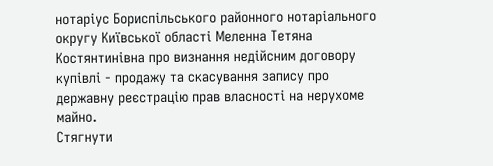нотаріус Бориспільського районного нотаріального округу Київської області Меленна Тетяна Костянтинівна про визнання недійсним договору купівлі - продажу та скасування запису про державну реєстрацію прав власності на нерухоме майно.
Стягнути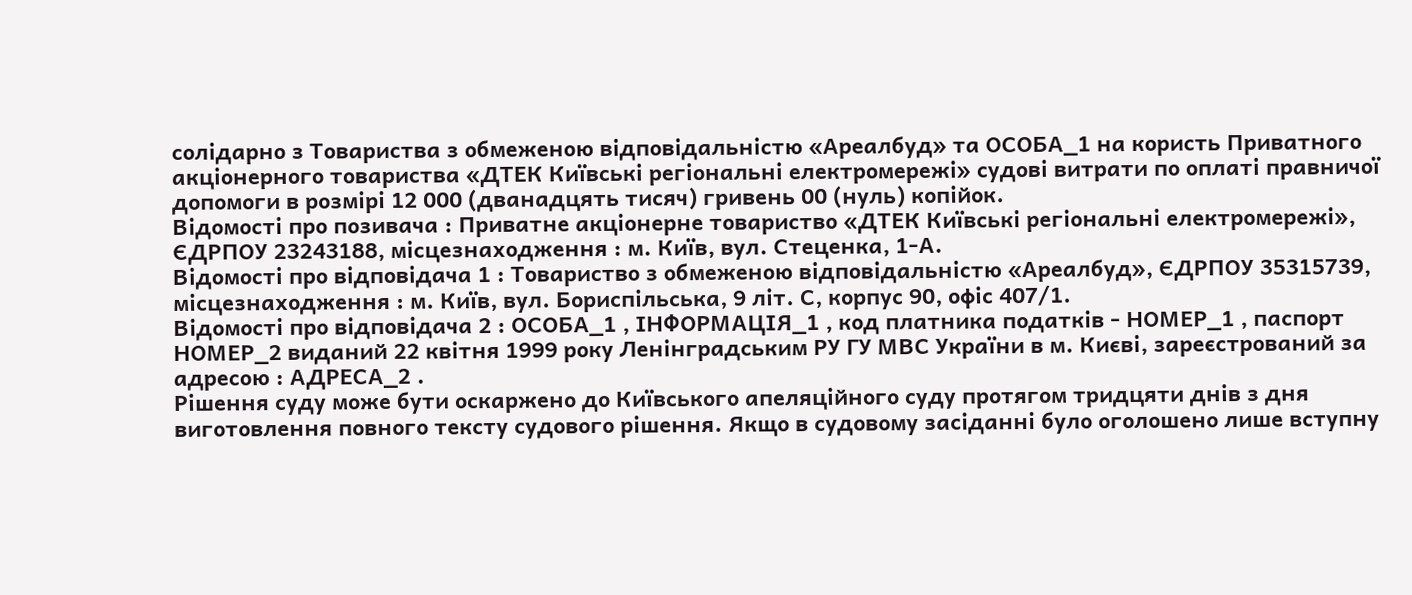солідарно з Товариства з обмеженою відповідальністю «Ареалбуд» та ОСОБА_1 на користь Приватного акціонерного товариства «ДТЕК Київські регіональні електромережі» судові витрати по оплаті правничої допомоги в розмірі 12 000 (дванадцять тисяч) гривень 00 (нуль) копійок.
Відомості про позивача : Приватне акціонерне товариство «ДТЕК Київські регіональні електромережі», ЄДРПОУ 23243188, місцезнаходження : м. Київ, вул. Стеценка, 1-А.
Відомості про відповідача 1 : Товариство з обмеженою відповідальністю «Ареалбуд», ЄДРПОУ 35315739, місцезнаходження : м. Київ, вул. Бориспільська, 9 літ. С, корпус 90, офіс 407/1.
Відомості про відповідача 2 : ОСОБА_1 , ІНФОРМАЦІЯ_1 , код платника податків - НОМЕР_1 , паспорт НОМЕР_2 виданий 22 квітня 1999 року Ленінградським РУ ГУ МВС України в м. Києві, зареєстрований за адресою : АДРЕСА_2 .
Рішення суду може бути оскаржено до Київського апеляційного суду протягом тридцяти днів з дня виготовлення повного тексту судового рішення. Якщо в судовому засіданні було оголошено лише вступну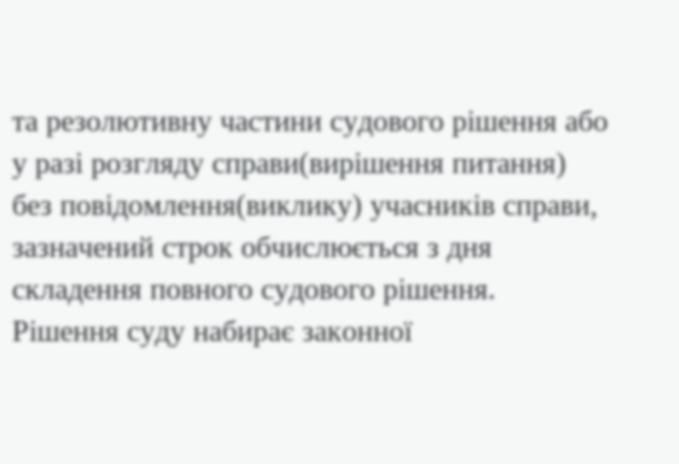та резолютивну частини судового рішення або у разі розгляду справи(вирішення питання) без повідомлення(виклику) учасників справи, зазначений строк обчислюється з дня складення повного судового рішення.
Рішення суду набирає законної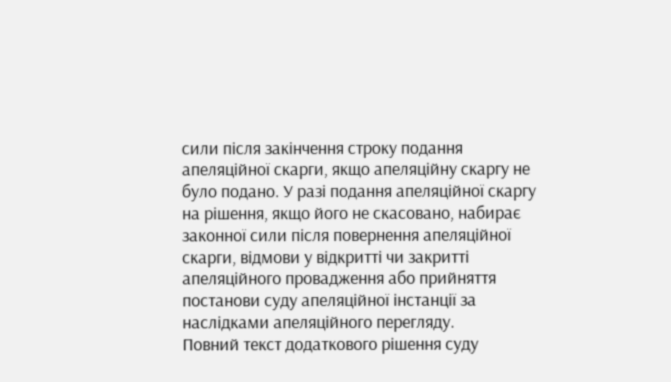сили після закінчення строку подання апеляційної скарги, якщо апеляційну скаргу не було подано. У разі подання апеляційної скаргу на рішення, якщо його не скасовано, набирає законної сили після повернення апеляційної скарги, відмови у відкритті чи закритті апеляційного провадження або прийняття постанови суду апеляційної інстанції за наслідками апеляційного перегляду.
Повний текст додаткового рішення суду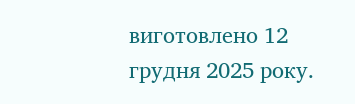виготовлено 12 грудня 2025 року.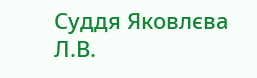Суддя Яковлєва Л.В.